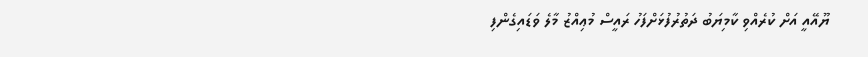ޔޫއޭއީ އަށް ކުރެއްވި ކާމިޔަބު ދަތުރުފުޅަށްފަހު ރައީސް މުޢިއްޒު މާލެ ވަޑައިގެންފި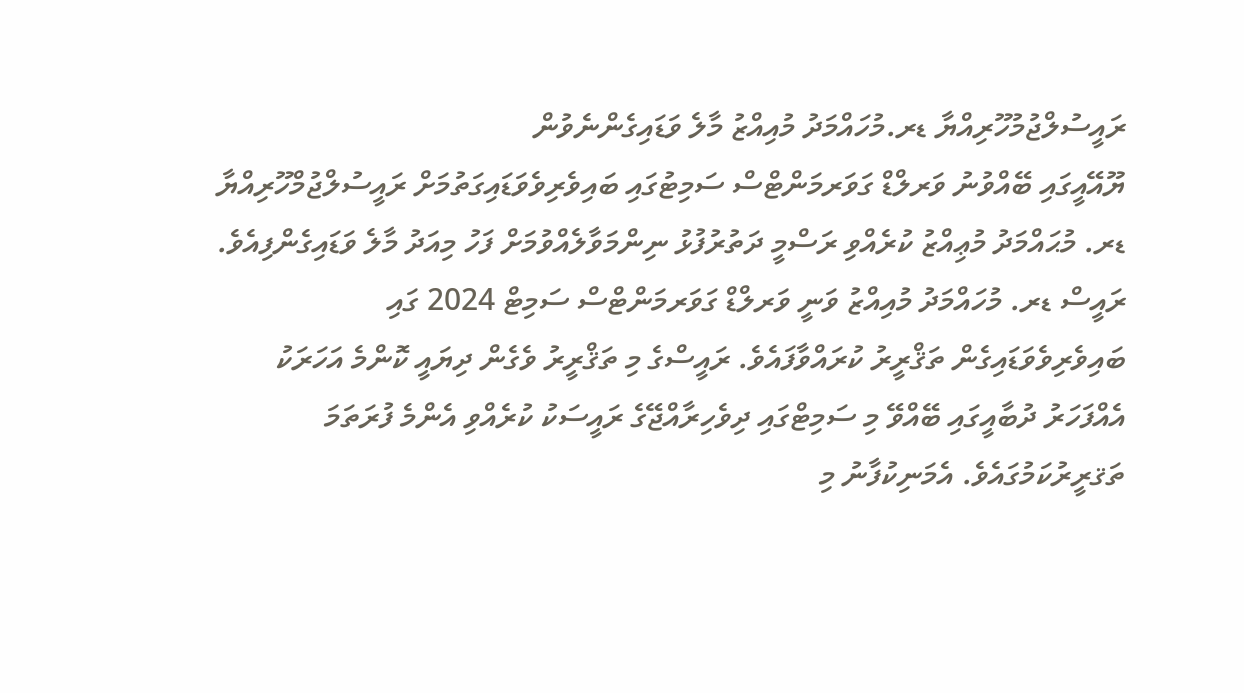ރައީސުލްޖުމުހޫރިއްޔާ ޑރ.މުހައްމަދު މުއިއްޒު މާލެ ވަޑައިގެންނެވުން
ޔޫއޭއީގައި ބޭއްވުނު ވަރލްޑް ގަވަރމަންޓްސް ސަމިޓުގައި ބައިވެރިވެވަޑައިގަތުމަށް ރައީސުލްޖުމްހޫރިއްޔާ ޑރ. މުޙައްމަދު މުޢިއްޒު ކުރެއްވި ރަސްމީ ދަތުރުފުޅު ނިންމަވާލެއްވުމަށް ފަހު މިއަދު މާލެ ވަޑައިގެންފިއެވެ.
ރައީސް ޑރ. މުހައްމަދު މުއިއްޒު ވަނީ ވަރލްޑް ގަވަރމަންޓްސް ސަމިޓް 2024 ގައި ބައިވެރިވެވަޑައިގެން ތަޤްރީރު ކުރައްވާފައެވެ. ރައީސްގެ މި ތަޤްރީރު ވެގެން ދިޔައީ ކޮންމެ އަހަރަކު އެއްފަހަރު ދުބާއީގައި ބޭއްވޭ މި ސަމިޓްގައި ދިވެހިރާއްޖޭގެ ރައީސަކު ކުރެއްވި އެންމެ ފުރަތަމަ ތަޤރީރުކަމުގައެވެ. އެމަނިކުފާނު މި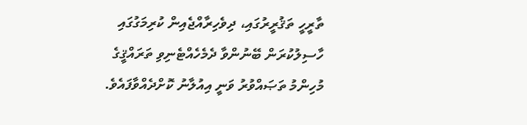ތާރީހީ ތަޤުރީރުގައި، ދިވެހިރާއްޖެއިން ކުރިމަގުގައި ހާސިލުކުރަން ބޭނުންވާ ދެމެހެއްޓެނިވި ތަރައްޤީގެ މުހިންމު ތަޞައްވުރު ވަނީ އިއުލާނު ކޮށްދެއްވާފައެވެ.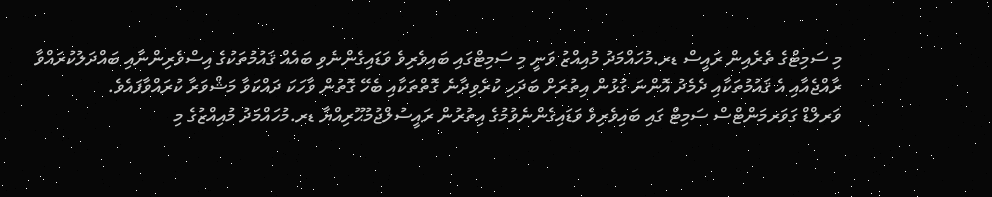މި ސަމިޓްގެ ތެރެއިން ރައީސް ޑރ.މުހައްމަދު މުއިއްޒު ވަނީ މި ސަމިޓްގައި ބައިވެރިވެ ވަޑައިގެންނެވި ބައެއް ޤައުމުތަކުގެ އިސްވެރިންނާއި ބައްދަލުކުރައްވާ ރާއްޖެއާއި އެ ޤައުމުތަކާއި ދެމެދު އޮންނަ ގުޅުން އިތުރަށް ބަދަހި ކުރެވިދާނެ ގޮތްތަކާއި ބެހޭ ގޮތުން ވާހަކަ ދައްކަވާ މަޝްވަރާ ކުރައްވާފައެވެ.
ވަރލްޑް ގަވަރމަންޓްސް ސަމިޓް ގައި ބައިވެރިވެ ވަޑައިގެންނެވުމުގެ އިތުރުން ރައީސުލްޖުމުޙޫރިއްޔާ ޑރ.މުހައްމަދު މުއިއްޒުގެ މި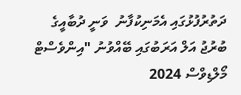ދަތުރުފުޅުގައި އެމަނިކުފާނު  ވަނީ ދުބާއީގެ ބުރުޖު އަލް އަރަބުގައި ބޭއްވުނު "އިންވެސްޓް މޯލްޑިވްސް 2024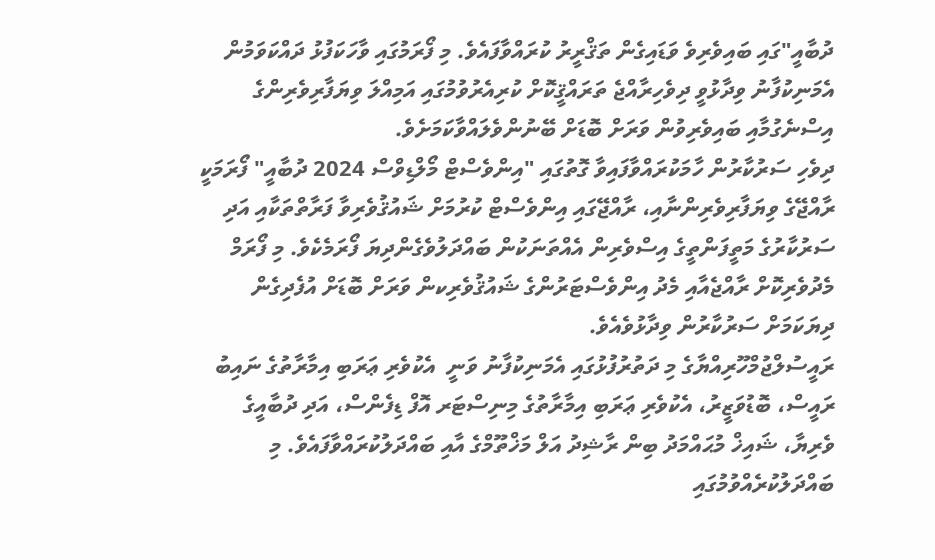ދުބާއީ"ގައި ބައިވެރިވެ ވަޑައިގެން ތަޤްރީރު ކުރައްވާފައެވެ. މި ފޯރަމުގައި ވާހަކަފުޅު ދައްކަވަމުން އެމަނިކުފާނު ވިދާޅުވީ ދިވެހިރާއްޖެ ތަރައްޤީކޮށް ކުރިއެރުވުމުގައި އަމިއްލަ ވިޔަފާރިވެރިންގެ އިސްނެގުމާއި ބައިވެރިވުން ވަރަށް ބޮޑަށް ބޭނުންވެލައްވާކަމަށެވެ.
ދިވެހި ސަރުކާރުން ހާމަކުރައްވާފައިވާ ގޮތުގައި "އިންވެސްޓް މޯލްޑިވްސް 2024 ދުބާއީ" ފޯރަމަކީ ރާއްޖޭގެ ވިޔަފާރިވެރިންނާއި، ރާއްޖޭގައި އިންވެސްޓް ކުރުމަށް ޝައުޤުވެރިވާ ފަރާތްތަކާއި އަދި  ސަރުކާރުގެ މަތީފަންތީގެ އިސްވެރިން އެއްތަނަކުން ބައްދަލުވެގެންދިޔަ ފޯރަމެކެވެ. މި ފޯރަމް މެދުވެރިކޮށް ރާއްޖެއާއި މެދު އިންވެސްޓަރުންގެ ޝައުޤުވެރިކން ވަރަށް ބޮޑަށް އުފެދިގެން ދިޔަކަމަށް ސަރުކާރުން ވިދާޅުވެއެވެ.
ރައީސުލްޖުމްހޫރިއްޔާގެ މި ދަތުރުފުޅުގައި އެމަނިކުފާނު ވަނީ  އެކުވެރި ޢަރަބި އިމާރާތުގެ ނައިބު ރައީސް، ބޮޑުވަޒީރު، އެކުވެރި ޢަރަބި އިމާރާތުގެ މިނިސްޓަރ އޮފް ޑިފެންސް، އަދި ދުބާއީގެ ވެރިޔާ، ޝައިޚް މުޙައްމަދު ބިން ރާޝިދު އަލް މަޚްތޫމްގެ އާއި ބައްދަލުކުރައްވާފައެވެ. މި ބައްދަލުކުރެއްވުމުގައި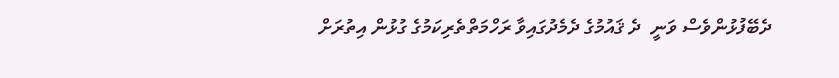ދެބޭފުޅުންވެސް ވަނީ  ދެ ޤައުމުގެ ދެމެދުގައިވާ ރަހްމަތްތެރިކަމުގެ ގުޅުން އިތުރަށް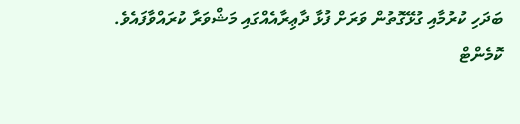ބަދަހި ކުރުމާއި ގުޅޭގޮތުން ވަރަށް ފުޅާ ދާޢިރާއެއްގައި މަޝްވަރާ ކުރައްވާފައެވެ.
ކޮމެންޓް